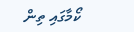ކޯމާގައި ތިން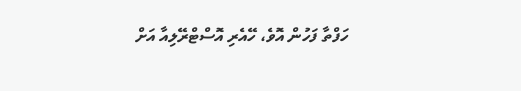ހަފްތާ ފަހުން އޮވެ، ހޭއެރި އޮސްޓްރޭލިއާ އަށް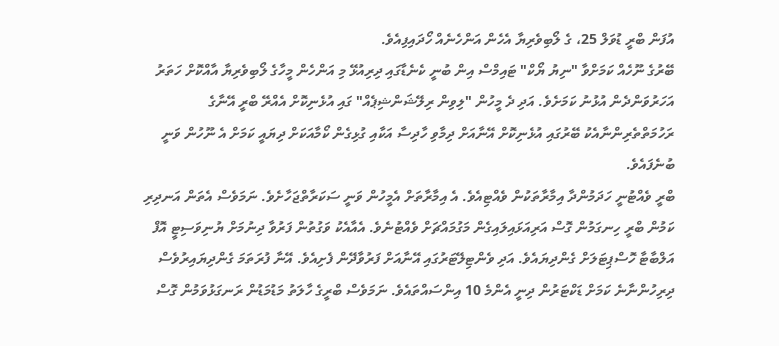އުފަން ބްރީ ޑުވަލް 25، ގެ ލޯބިވެރިޔާ އެހެން އަންހެނެއް ހޯދައިފިއެވެ.
ބޭރުގެ ނޫހެއް ކަމަށްވާ "ނިޔު ޔޯކް" ޓައިމްސް އިން ބުނީ ކެނެޑާގައި ދިރިއުޅޭ މި އަންހެން މީހާގެ ލޯބިވެރިޔާ އާއްކޮށް ހަތަރު އަހަރުވަންދެން އުޅުނު ކަމަށެވެ. އަދި ދެ މީހުން "ލިވިން ރިލޭޝަންޝިޕެއް" ގައި އުޅެނިކޮށް އެއްރޭ ބްރީ އޭނާގެ ރަހުމަތްތެރިންނާއެކު ބޭރުގައި އުޅެނިކޮށް އޭނާއަށް ދިމާވި ހާދިސާ އަކާއި ގުޅިގެން ކޯމާއަކަށް ދިޔައީ ކަމަށް އެ ނޫހުން ވަނީ ބުނެފައެވެ.
ބްރީ ވެއްޓުނީ ހަދަމުންދާ އިމާރާތަކުން ވެއްޓިއެވެ. އެ އިމާރާތަށް އެމީހުން ވަނީ ސަކަރާތްޖަހާށެވެ. ނަމަވެސް އެތަން އަނދިރި ކަމުން ބްރީ ހިނގަމުން ގޮސް އަރިއަޅައިލައިގެން މަގުމައްޗަށް ވެއްޓުނެވެ. އެއާއެކު ވަގުތުން ފަރުވާ ދިނުމަށް ޔުނިވަސިޓީ އޮފް އަލްބާޓާ ހޮސްޕިޓަލަށް ގެންދިޔައެވެ. އަދި ވެންޓިލޭޓަރުގައި އޭނާއަށް ފަރުވާދޭން ފެށިއެވެ. އޭނާ ފުރަތަމަ ގެންދިޔައިރުވެސް ދިރިހުންނާނެ ކަމަށް ޑަކްޓަރުން ދިނީ އެންމެ 10 އިންސައްތައެވެ. ނަމަވެސް ބްރީގެ ހާލަތު މަޑުމަޑުން ރަނގަޅުވަމުން ގޮސް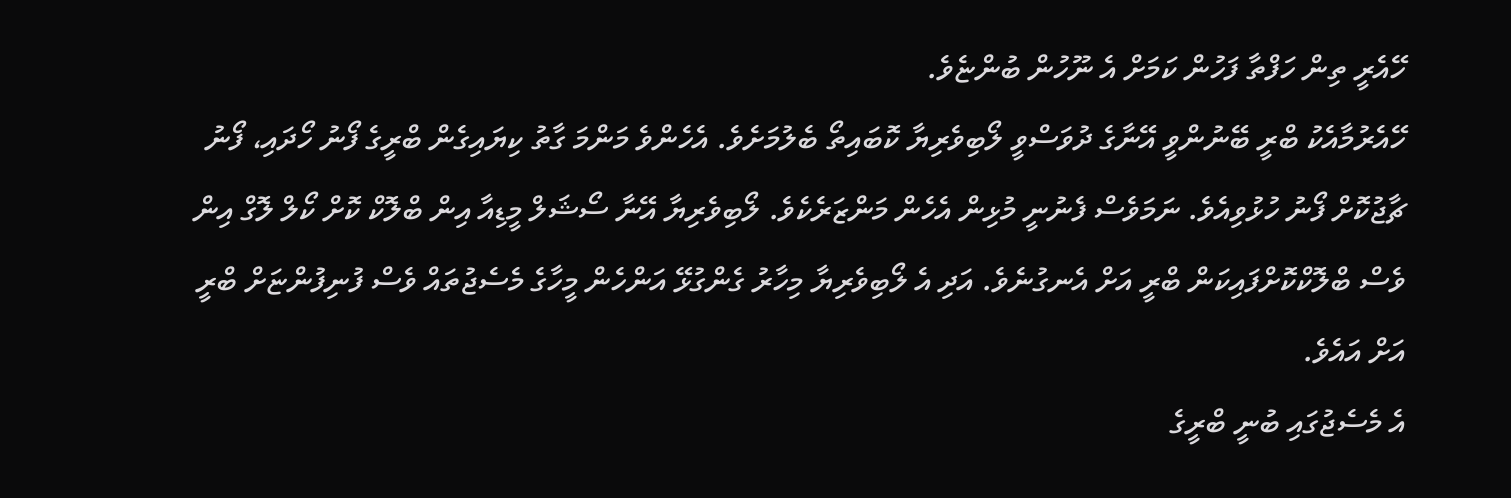ހޭއެރީ ތިން ހަފްތާ ފަހުން ކަމަށް އެ ނޫހުން ބުންޏެވެ.
ހޭއެރުމާއެކު ބްރީ ބޭނުންވީ އޭނާގެ ދުވަސްވީ ލޯބިވެރިޔާ ކޮބައިތޯ ބެލުމަށެވެ. އެހެންވެ މަންމަ ގާތު ކިޔައިގެން ބްރީގެ ފޯނު ހޯދައި، ފޯނު ޗާޖުކޮށް ފޯނު ހުޅުވިއެވެ. ނަމަވެސް ފެނުނީ މުޅިން އެހެން މަންޒަރެކެވެ. ލޯބިވެރިޔާ އޭނާ ސޯޝަލް މީޑިއާ އިން ބްލޮކް ކޮށް ކޯލް ލޮގް އިން ވެސް ބްލޮކްކޮށްފައިކަން ބްރީ އަށް އެނގުނެވެ. އަދި އެ ލޯބިވެރިޔާ މިހާރު ގެންގުޅޭ އަންހެން މީހާގެ މެސެޖުތައް ވެސް ފުނިފުންޏަށް ބްރީ އަށް އައެވެ.
އެ މެސެޖުގައި ބުނީ ބްރީގެ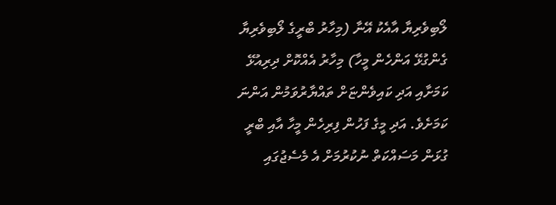ލޯބިވެރިޔާ އާއެކު އޭނާ (މިހާރު ބްރީގެ ލޯބިވެރިޔާ ގެންގުޅޭ އަންހެން މީހާ) މިހާރު އެއްކޮށް ދިރިއުޅޭ ކަމަށާއި އަދި ކައިވެންޏަށް ތައްޔާރުވަމުން އަންނަ ކަމަށެވެ. އަދި މީގެ ފަހުން ފިރިހެން މީހާ އާއި ބްރީ ގުޅަން މަސައްކަތް ނުކުރުމަށް އެ މެސެޖުގައި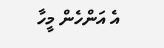އެ އަންހެން މީހާ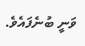ވަނީ ބުނެފައެވެ.